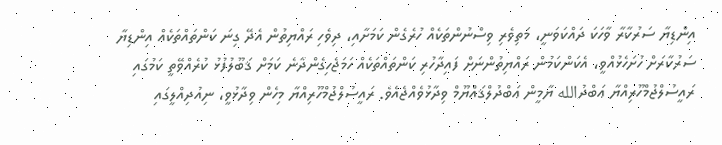އިންޑިޔާ ސަރުކާރާ ވާހަކަ ދައްކަވަނީ، މަތިވެރި ވިސްނުންތަކެއް ހުރެގެން ކަމަށާއި، ދިވެހި ރައްޔިތުން އެދޭ ގިނަ ކަންތައްތަކެއް އިންޑިޔާ ސަރުކާރަށް ހުށަހެޅުއްވީ، އެކަންކަމުން ރައްޔިތުންނަށް ފައިދާހުރި ކަންތައްތަކެއް ހަމަޖެހިގެންދާނެ ކަމަށް ޤަބޫލުފުޅު ކުރެއްވޭތީ ކަމުގައި ރައީސުލްޖުމްހޫރިއްޔާ ޢަބްދުالله ޔާމީން ޢަބްދުލްޤައްޔޫމް ވިދާޅުވެއްޖެއެވެ. ރައީސުލްޖުމްހޫރިއްޔާ މިހެން ވިދާޅުވީ، ނިއުދިއްލީގައި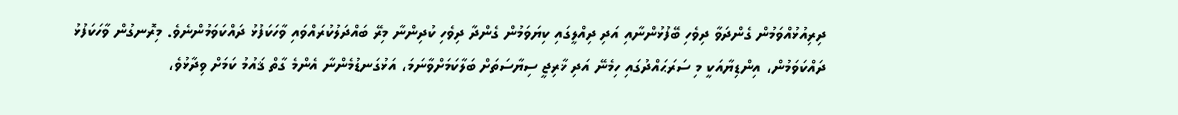ދިރިއުޅުއްވަމުން ގެންދަވާ ދިވެހި ބޭފުޅުންނާއި އަދި ދިއްލީގައި ކިޔަވަމުން ގެންދާ ދިވެހި ކުދިންނާ މިރޭ ބައްދަލުކުރައްވައި ވާހަކަފުޅު ދައްކަވަމުންނެވެ. މިރޮނގުން ވާހަކަފުޅު ދައްކަވަމުން، އިންޑިޔާއަކީ މި ސަރަޙައްދުގައި ހިމެނޭ އަދި ޚާރިޖީ ސިޔާސަތަށް ބަލާކަމަށްވާނަމަ، އަޅުގަނޑުމެންނާ އެންމެ ގާތް ޤައުމު ކަމަށް ވިދާޅުވެ،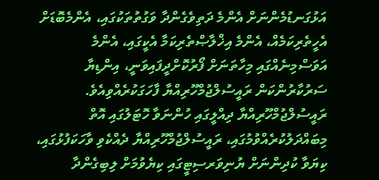އަޅުގަނޑުމެންނަށް އެންމެ ދަތިވެގެންދާ ވަގުތުތަކުގައި، އެންމެބޮޑަށް އެހީތެރިކަމެއް، އެންމެ އިޚްލާޞްތެރިކަމާ އެކީގައި، އެންމެ އަވަސްމިނެއްގައި މިހާތަނަށް ފޯރުކޮށްދީފައިވަނީ، އިންޑިޔާ ސަރުކާރުންކަން ރައީސުލްޖުމްހޫރިއްޔާ ފާހަގަކުރެއްވިއެވެ.
ރައީސުލްޖުމްހޫރިއްޔާ ދިއްލީގައި ހުންނަވާ ހޮޓަލުގައި އޮތް މިބައްދަލުކުރެއްވުމުގައި، ރައީސުލްޖުމްހޫރިއްޔާ ދެއްކެވި ވާހަކަފުޅުގައި، ކިޔަވާ ކުދިންނަށް ޔުނިވަރސިޓީގައި ކިޔެވުމަށް ލިބިގެންދާ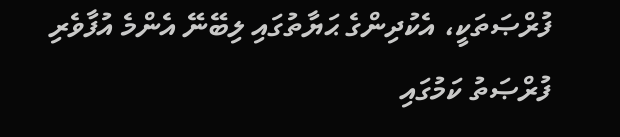ފުރްޞަތަކީ، އެކުދިންގެ ޙަޔާތުގައި ލިބޭނޭ އެންމެ އުފާވެރި ފުރްޞަތު ކަމުގައި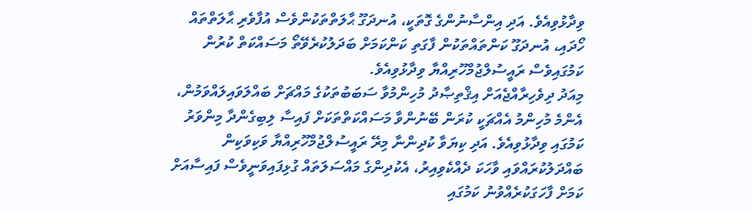ވިދާޅުވިއެވެ. އަދި އިންސާނުންގެ ގޮތަކީ، އުނދަގޫ ޙާލަތްތަކުންވެސް އުފާވެރި ޙާލަތްތައް ހޯދައި، އުނދަގޫ ކަންތައްތަކުން ފާގަތި ކަންކަމަށް ބަދަލުކުރެވޭތޯ މަސައްކަތް ކުރުން ކަމުގައިވެސް ރައީސުލްޖުމްހޫރިއްޔާ ވިދާޅުވިއެވެ.
މިއަދު ދިވެހިރާއްޖެއަށް އިޤްތިޞާދު މުހިންމުވާ ސަބަބުތަކުގެ މައްޗަށް ބައްލަވައިލައްވަމުން، އެންމެ މުހިންމު އެއްޗަކީ ކުރަން ބޭނުންވާ މަސައްކަތްތަކަށް ފައިސާ ލިބިގެންދާ މިންވަރު ކަމުގައި ވިދާޅުވިއެވެ. އަދި ކިޔަވާ ކުދިންނާ މިރޭ ރައީސުލްޖުމްހޫރިއްޔާ ވަކިވަކިން ބައްދަލުކުރައްވައި ވާހަކަ ދެއްކެވިއިރު، އެކުދިންގެ މައްސަލަތައް ގުޅިފައިވަނީވެސް ފައިސާއަށް ކަމަށް ފާހަގަކުރެއްވުނު ކަމުގައި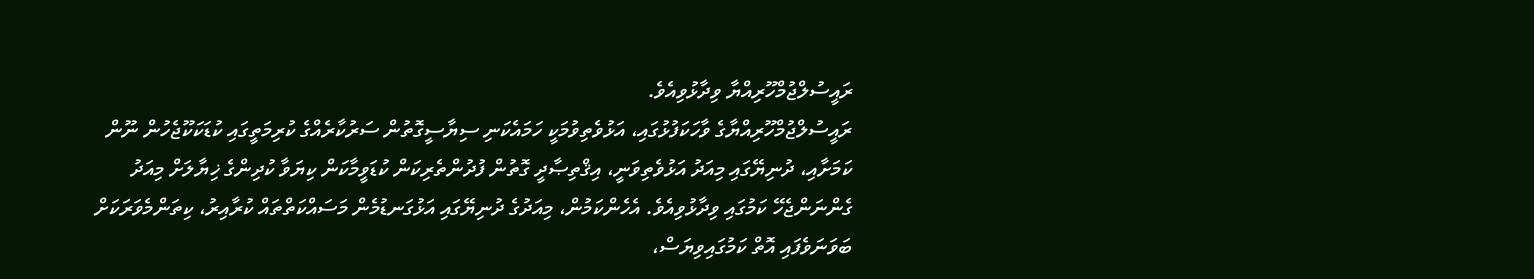ރައީސުލްޖުމްހޫރިއްޔާ ވިދާޅުވިއެވެ.
ރައީސުލްޖުމްހޫރިއްޔާގެ ވާހަކަފުޅުގައި، އަޅުވެތިވުމަކީ ހަމައެކަނި ސިޔާސީގޮތުން ސަރުކާރެއްގެ ކުރިމަތީގައި ކުޑަކަކޫޖެހުން ނޫން ކަމަށާއި، ދުނިޔޭގައި މިއަދު އަޅުވެތިވަނީ، އިޤްތިޞާދީ ގޮތުން ފުދުންތެރިކަން ކުޑަވީމާކަން ކިޔަވާ ކުދިންގެ ޚިޔާލަށް މިއަދު ގެންނަންޖެހޭ ކަމުގައި ވިދާޅުވިއެވެ. އެހެންކަމުން، މިއަދުގެ ދުނިޔޭގައި އަޅުގަނޑުމެން މަސައްކަތްތައް ކުރާއިރު، ކިތަންމެވަރަކަށް ބަވަނަވެފައި އޮތް ކަމުގައިވިޔަސް،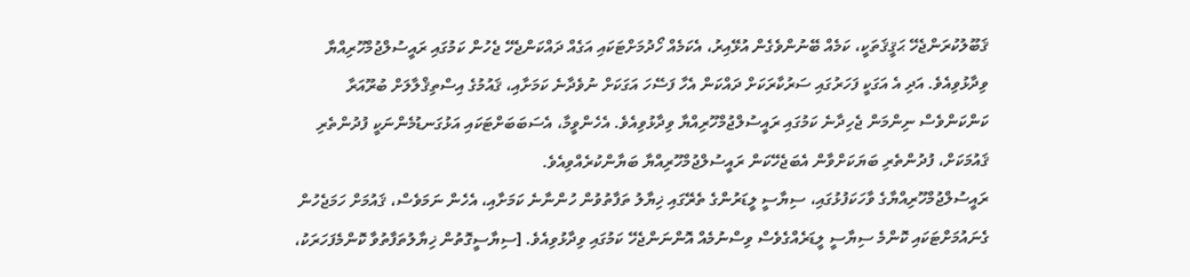ޤަބޫލުކުރަންޖެހޭ ޙަޤީޤަތަކީ، ކަމެއް ބޭނުންވެގެން އުޅޭއިރު، އެކަމެއް ހޯދުމަށްޓަކައި އަގެއް ދައްކަންޖެހޭ ޖެހުން ކަމުގައި ރައީސުލްޖުމްހޫރިއްޔާ ވިދާޅުވިއެވެ. އަދި އެ އަގަކީ ފަހަރުގައި ސަރުކާރަކަށް ދައްކަން އެހާ ފަސޭހަ އަގަކަށް ނުވެދާނެ ކަމަށާއި، ޤައުމުގެ އިސްތިޤްލާލަށް ބުރޫއަރާ ކަންކަންވެސް ނިންމަން ޖެހިދާނެ ކަމުގައި ރައީސުލްޖުމްހޫރިއްޔާ ވިދާޅުވިއެވެ. އެހެންވީމާ، އެސަބަބަށްޓަކައި އަޅުގަނޑުމެންނަކީ ފުދުންތެރި ޤައުމަކަށް، ފުދުންތެރި ބަޔަކަށްވާން އެބަޖެހޭކަން ރައީސުލްޖުމްހޫރިއްޔާ ބަޔާންކުރެއްވިއެވެ.
ރައީސުލްޖުމްހޫރިއްޔާގެ ވާހަކަފުޅުގައި، ސިޔާސީ ލީޑަރުންގެ ތެރޭގައި ޚިޔާލު ތަފާތުވުން ހުންނާނެ ކަމަށާއި، އެހެން ނަމަވެސް، ޤައުމަށް ހަމަޖެހުން ގެނައުމަށްޓަކައި ކޮންމެ ސިޔާސީ ލީޑަރެއްގެވެސް ވިސްނުމެއް އޮންނަންޖެހޭ ކަމުގައި ވިދާޅުވިއެވެ. [ސިޔާސީގޮތުން ޚިޔާލުތަފާތުވާ ކޮންމެފަހަރަކު،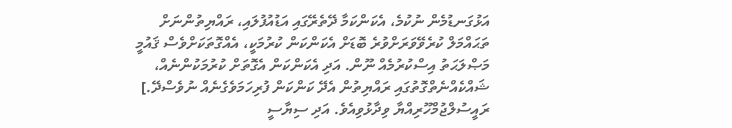އަޅުގަނޑުމެން ނުކުމެ، އެކަންކަމާ ދޭތެރޭގައި އަޑުއުފުލައި، ރައްޔިތުންނަށް ތަޙައްމަލް ކުރެވޭވަރަށްވުރެ ބޮޑަށް އެކަންކަން ކުރުމަކީ، އެއްގޮތަކަށްވެސް ޤައުމީ މަޞްލަޙަތު އިސްކުރުމެއް ނޫން. އަދި އެކަންކަން އެގޮތަށް ކުރުމަކުންނެއް، ޝައްކެއްނެތްގޮތުގައި ރައްޔިތުން އެދޭ ކަންކަން ފުރިހަމަވެގެނެއް ނުވެސްދޭ.] ރައީސުލްޖުމްހޫރިއްޔާ ވިދާޅުވިއެވެ. އަދި ސިޔާސީ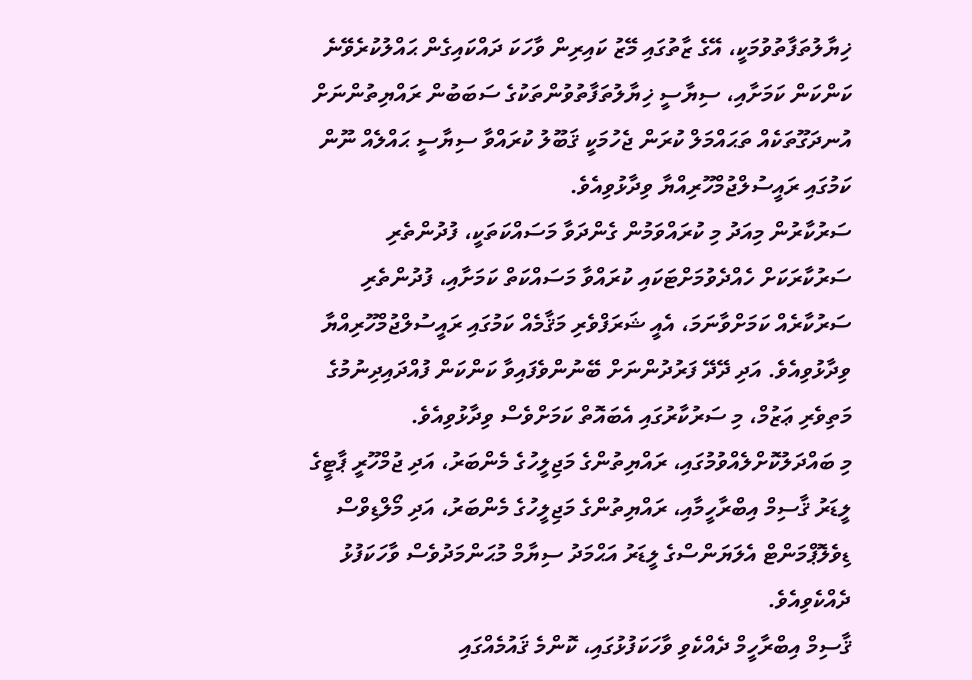ޚިޔާލުތަފާތުވުމަކީ، އޭގެ ޒާތުގައި މޭޒު ކައިރިން ވާހަކަ ދައްކައިގެން ޙައްލުކުރެވޭނެ ކަންކަން ކަމަށާއި، ސިޔާސީ ޚިޔާލުތަފާތުވުންތަކުގެ ސަބަބުން ރައްޔިތުންނަށް އުނދަގޫތަކެއް ތަޙައްމަލް ކުރަން ޖެހުމަކީ ޤަބޫލު ކުރައްވާ ސިޔާސީ ޙައްލެއް ނޫން ކަމުގައި ރައީސުލްޖުމްހޫރިއްޔާ ވިދާޅުވިއެވެ.
ސަރުކާރުން މިއަދު މި ކުރައްވަމުން ގެންދަވާ މަސައްކަތަކީ، ފުދުންތެރި ސަރުކާރަކަށް ހެއްދެވުމަށްޓަކައި ކުރައްވާ މަސައްކަތް ކަމަށާއި، ފުދުންތެރި ސަރުކާރެއް ކަމަށްވާނަމަ، އެއީ ޝަރަފްވެރި މަޤާމެއް ކަމުގައި ރައީސުލްޖުމްހޫރިއްޔާ ވިދާޅުވިއެވެ. އަދި ދޭދޭ ފަރުދުންނަށް ބޭނުންވެފައިވާ ކަންކަން ފުއްދައިދިނުމުގެ މަތިވެރި ޢަޒުމް، މި ސަރުކާރުގައި އެބައޮތް ކަމަށްވެސް ވިދާޅުވިއެވެ.
މި ބައްދަލުކޮށްލެއްވުމުގައި، ރައްޔިތުންގެ މަޖިލީހުގެ މެންބަރު، އަދި ޖުމްހޫރީ ޕާޓީގެ ލީޑަރު ޤާސިމް އިބްރާހީމާއި، ރައްޔިތުންގެ މަޖިލީހުގެ މެންބަރު، އަދި މޯލްޑިވްސް ޑިވެލޮޕްމަންޓް އެލަޔަންސްގެ ލީޑަރު އަޙްމަދު ސިޔާމް މުޙަންމަދުވެސް ވާހަކަފުޅު ދެއްކެވިއެވެ.
ޤާސިމް އިބްރާހީމް ދެއްކެވި ވާހަކަފުޅުގައި، ކޮންމެ ޤައުމެއްގައި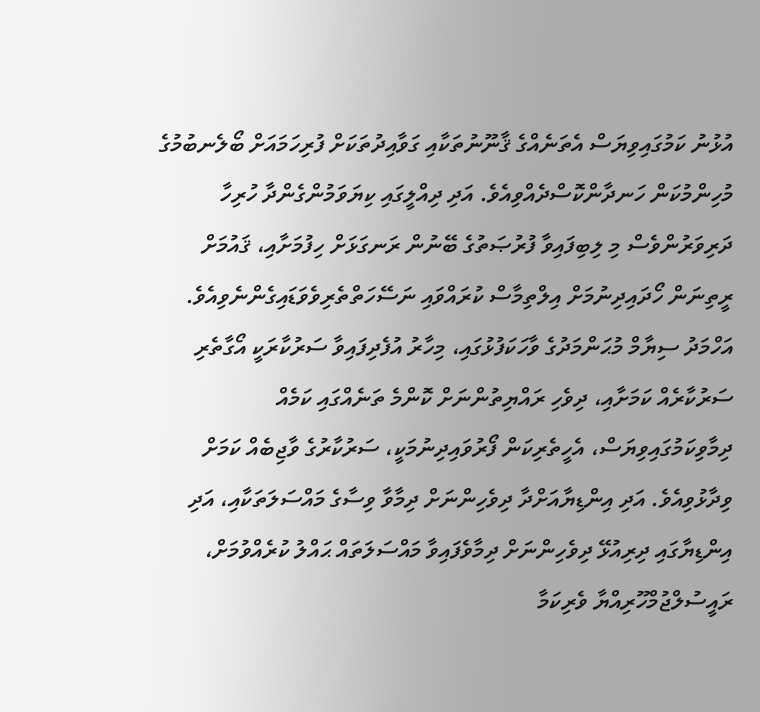އުޅުނު ކަމުގައިވިޔަސް އެތަނެއްގެ ޤާނޫނުތަކާއި ގަވާއިދުތަކަށް ފުރިހަމައަށް ބޯލެނބުމުގެ މުހިންމުކަން ހަނދާންކޮސްދެއްވިއެވެ. އަދި ދިއްލީގައި ކިޔަވަމުންގެންދާ ހުރިހާ ދަރިވަރުންވެސް މި ލިބިފައިވާ ފުރުޞަތުގެ ބޭނުން ރަނގަޅަށް ހިފުމަށާއި، ޤައުމަށް ރީތިނަން ހޯދައިދިނުމަށް އިލްތިމާސް ކުރައްވައި ނަސޭހަތްތެރިވެވަޑައިގެންނެވިއެވެ.
އަހްމަދު ސިޔާމް މުޙަންމަދުގެ ވާހަކަފުޅުގައި، މިހާރު އުފެދިފައިވާ ސަރުކާރަކީ އޯގާތެރި ސަރުކާރެއް ކަމަށާއި، ދިވެހި ރައްޔިތުންނަށް ކޮންމެ ތަނެއްގައި ކަމެއް ދިމާވިކަމުގައިވިޔަސް، އެހީތެރިކަން ފޯރުވައިދިނުމަކީ، ސަރުކާރުގެ ވާޖިބެއް ކަމަށް ވިދާޅުވިއެވެ. އަދި އިންޑިޔާއަށްދާ ދިވެހިންނަށް ދިމާވާ ވިސާގެ މައްސަލަތަކާއި، އަދި އިންޑިޔާގައި ދިރިއުޅޭ ދިވެހިންނަށް ދިމާވެފައިވާ މައްސަލަތައް ޙައްލު ކުރެއްވުމަށް، ރައީސުލްޖުމްހޫރިއްޔާ ވެރިކަމާ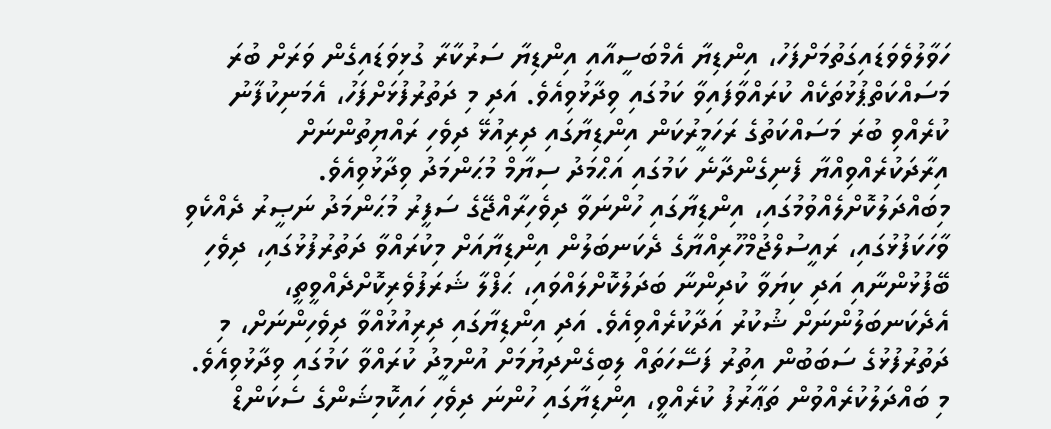ހަވާލުވެވަޑައިގަތުމަށްފަހު، އިންޑިޔާ އެމްބަސީއާއި އިންޑިޔާ ސަރުކާރާ ގުޅިވަޑައިގެން ވަރަށް ބުރަ މަސައްކަތްޕުޅުތަކެއް ކުރައްވާފައިވާ ކަމުގައި ވިދާޅުވިއެވެ. އަދި މި ދަތުރުފުޅަށްފަހު، އެމަނިކުފާނު ކުރެއްވި ބުރަ މަސައްކަތުގެ ރަހަމީރުކަން އިންޑިޔާގައި ދިރިއުޅޭ ދިވެހި ރައްޔިތުންނަށް އިރާދަކުރެއްވިއްޔާ ފެނިގެންދާނެ ކަމުގައި އަޙްމަދު ސިޔާމް މުޙަންމަދު ވިދާޅުވިއެވެ.
މިބައްދަލުކޮށްލެއްވުމުގައި، އިންޑިޔާގައި ހުންނަވާ ދިވެހިރާއްޖޭގެ ސަފީރު މުޙަންމަދު ނަޞީރު ދެއްކެވި ވާހަކަފުޅުގައި، ރައީސުލްޖުމްހޫރިއްޔާގެ ދެކަނބަލުން އިންޑިޔާއަށް މިކުރައްވާ ދަތުރުފުޅުގައި، ދިވެހި ބޭފުޅުންނާއި އަދި ކިޔަވާ ކުދިންނާ ބަދަލުކޮށްލައްވައި، ޙަފްލާ ޝަރަފުވެރިކޮށްދެއްވީތީ، އެދެކަނބަލުންނަށް ޝުކުރު އަދާކުރެއްވިއެވެ. އަދި އިންޑިޔާގައި ދިރިއުޅުއްވާ ދިވެހިންނަށް، މި ދަތުރުފުޅުގެ ސަބަބުން އިތުރު ފަސޭހަތައް ލިބިގެންދިޔުމަށް އުންމީދު ކުރައްވާ ކަމުގައި ވިދާޅުވިއެވެ.
މި ބައްދަލުކުރެއްވުން ތަޢާރުފު ކުރެއްވީ، އިންޑިޔާގައި ހުންނަ ދިވެހި ހައިކޮމިޝަންގެ ސެކަންޑް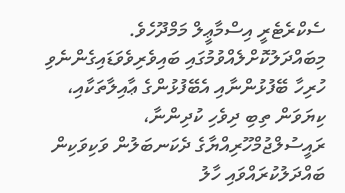ސެކްރެޓެރީ އިސްމާޢީލް މަމްދޫހެވެ.
މިބައްދަލުކޮށްލެއްވުމުގައި ބައިވެރިވެވަޑައިގެންނެވި ހުރިހާ ބޭފުޅުންނާއި އެބޭފުޅުންގެ ޢާއިލާތަކާއި، ކިޔަވަން ތިބި ދިވެހި ކުދިންނާ، ރައީސުލްޖުމްހޫރިއްޔާގެ ދެކަނބަލުން ވަކިވަކިން ބައްދަލުކުރައްވައި ހާލު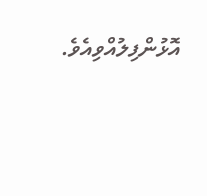އޮޅުންފިލުއްވިއެވެ.